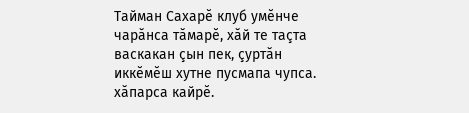Тайман Сахарĕ клуб умĕнче чарăнса тăмарĕ, хăй те таçта васкакан çын пек, çуртăн иккĕмĕш хутне пусмапа чупса. хăпарса кайрĕ.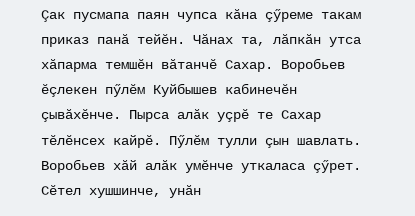Çак пусмапа паян чупса кăна çӳреме такам приказ панă тейĕн. Чăнах та, лăпкăн утса хăпарма темшĕн вăтанчĕ Сахар. Воробьев ĕçлекен пӳлĕм Куйбышев кабинечĕн çывăхĕнче. Пырса алăк уçрĕ те Сахар тĕлĕнсех кайрĕ. Пӳлĕм тулли çын шавлать. Воробьев хăй алăк умĕнче уткаласа çӳрет. Сĕтел хушшинче, унăн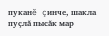пуканĕ çинче, шакла пуçлă пысăк мар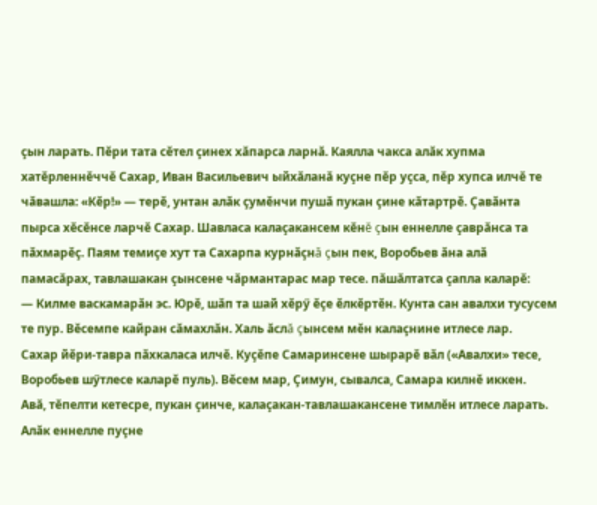çын ларать. Пĕри тата сĕтел çинех хăпарса ларнă. Каялла чакса алăк хупма хатĕрленнĕччĕ Сахар, Иван Васильевич ыйхăланă куçне пĕр уçса, пĕр хупса илчĕ те чăвашла: «Кĕр!» — терĕ, унтан алăк çумĕнчи пушă пукан çине кăтартрĕ. Çавăнта пырса хĕсĕнсе ларчĕ Сахар. Шавласа калаçакансем кĕнĕ çын еннелле çаврăнса та пăхмарĕç. Паям темиçе хут та Сахарпа курнăçнă çын пек, Воробьев ăна алă памасăрах, тавлашакан çынсене чăрмантарас мар тесе. пăшăлтатса çапла каларĕ:
— Килме васкамарăн эс. Юрĕ, шăп та шай хĕрӳ ĕçе ĕлкĕртĕн. Кунта сан авалхи тусусем те пур. Вĕсемпе кайран сăмахлăн. Халь ăслă çынсем мĕн калаçнине итлесе лар.
Сахар йĕри-тавра пăхкаласа илчĕ. Куçĕпе Самаринсене шырарĕ вăл («Авалхи» тесе, Воробьев шӳтлесе каларĕ пуль). Вĕсем мар, Çимун, сывалса, Самара килнĕ иккен.
Авă, тĕпелти кетесре, пукан çинче, калаçакан-тавлашакансене тимлĕн итлесе ларать. Алăк еннелле пуçне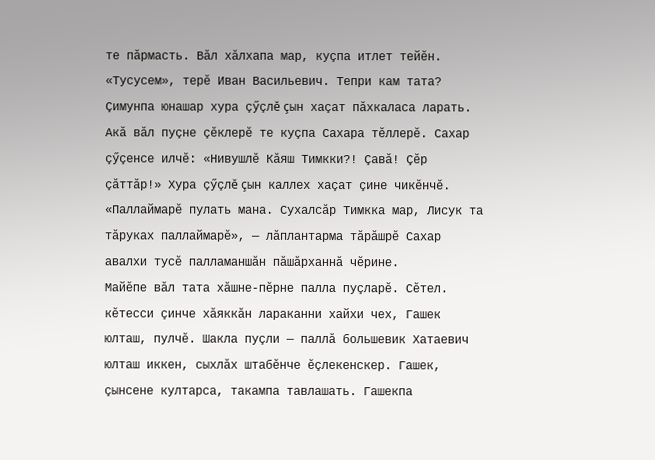те пăрмасть. Вăл хăлхапа мар, куçпа итлет тейĕн. «Тусусем», терĕ Иван Васильевич. Тепри кам тата? Çимунпа юнашар хура çӳçлĕ çын хаçат пăхкаласа ларать. Акă вăл пуçне çĕклерĕ те куçпа Сахара тĕллерĕ. Сахар çӳçенсе илчĕ: «Нивушлĕ Кăяш Тимкки?! Çавă! Çĕр çăттăр!» Хура çӳçлĕ çын каллех хаçат çине чикĕнчĕ. «Паллаймарĕ пулать мана. Сухалсăр Тимкка мар, Лисук та тăруках паллаймарĕ», — лăплантарма тăрăшрĕ Сахар авалхи тусĕ палламаншăн пăшăрханнă чĕрине.
Майĕпе вăл тата хăшне-пĕрне палла пуçларĕ. Сĕтел. кĕтесси çинче хăяккăн лараканни хайхи чех, Гашек юлташ, пулчĕ. Шакла пуçли — паллă большевик Хатаевич юлташ иккен, сыхлăх штабĕнче ĕçлекенскер. Гашек, çынсене култарса, такампа тавлашать. Гашекпа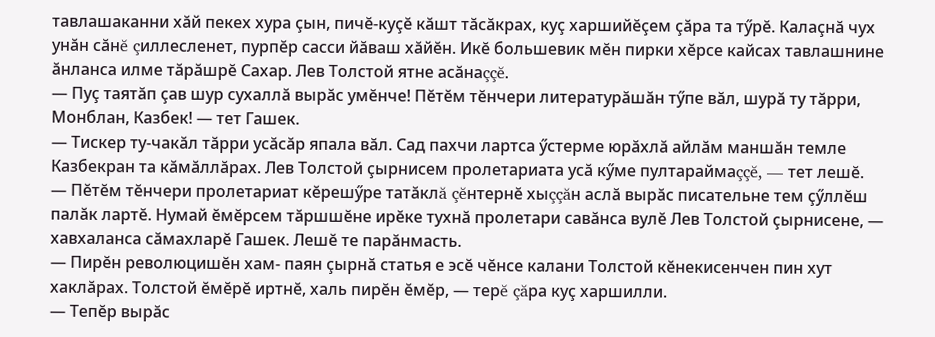тавлашаканни хăй пекех хура çын, пичĕ-куçĕ кăшт тăсăкрах, куç харшийĕçем çăра та тӳрĕ. Калаçнă чух унăн сăнĕ çиллесленет, пурпĕр сасси йăваш хăйĕн. Икĕ большевик мĕн пирки хĕрсе кайсах тавлашнине ăнланса илме тăрăшрĕ Сахар. Лев Толстой ятне асăнаççĕ.
— Пуç таятăп çав шур сухаллă вырăс умĕнче! Пĕтĕм тĕнчери литературăшăн тӳпе вăл, шурă ту тăрри, Монблан, Казбек! — тет Гашек.
— Тискер ту-чакăл тăрри усăсăр япала вăл. Сад пахчи лартса ӳстерме юрăхлă айлăм маншăн темле Казбекран та кăмăллăрах. Лев Толстой çырнисем пролетариата усă кӳме пултараймаççĕ, — тет лешĕ.
— Пĕтĕм тĕнчери пролетариат кĕрешӳре татăклă çĕнтернĕ хыççăн аслă вырăс писательне тем çӳллĕш палăк лартĕ. Нумай ĕмĕрсем тăршшĕне ирĕке тухнă пролетари савăнса вулĕ Лев Толстой çырнисене, — хавхаланса сăмахларĕ Гашек. Лешĕ те парăнмасть.
— Пирĕн революцишĕн хам- паян çырнă статья е эсĕ чĕнсе калани Толстой кĕнекисенчен пин хут хаклăрах. Толстой ĕмĕрĕ иртнĕ, халь пирĕн ĕмĕр, — терĕ çăра куç харшилли.
— Тепĕр вырăс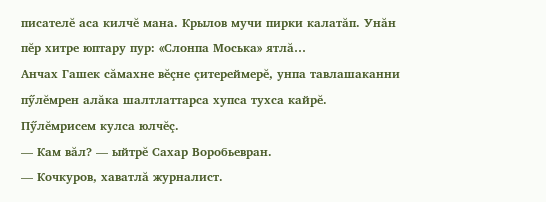писателĕ аса килчĕ мана. Крылов мучи пирки калатăп. Унăн пĕр хитре юптару пур: «Слонпа Моська» ятлă…
Анчах Гашек сăмахне вĕçне çитереймерĕ, унпа тавлашаканни пӳлĕмрен алăка шалтлаттарса хупса тухса кайрĕ. Пӳлĕмрисем кулса юлчĕç.
— Кам вăл? — ыйтрĕ Сахар Воробьевран.
— Кочкуров, хаватлă журналист.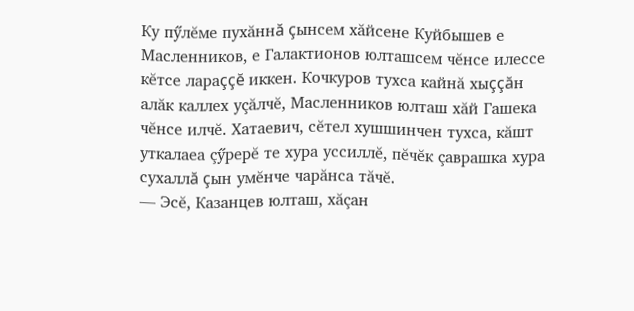Ку пӳлĕме пухăннă çынсем хăйсене Куйбышев е Масленников, е Галактионов юлташсем чĕнсе илессе кĕтсе лараççĕ иккен. Кочкуров тухса кайнă хыççăн алăк каллех уçăлчĕ, Масленников юлташ хăй Гашека чĕнсе илчĕ. Хатаевич, сĕтел хушшинчен тухса, кăшт уткалаеа çӳрерĕ те хура уссиллĕ, пĕчĕк çаврашка хура сухаллă çын умĕнче чарăнса тăчĕ.
— Эсĕ, Казанцев юлташ, хăçан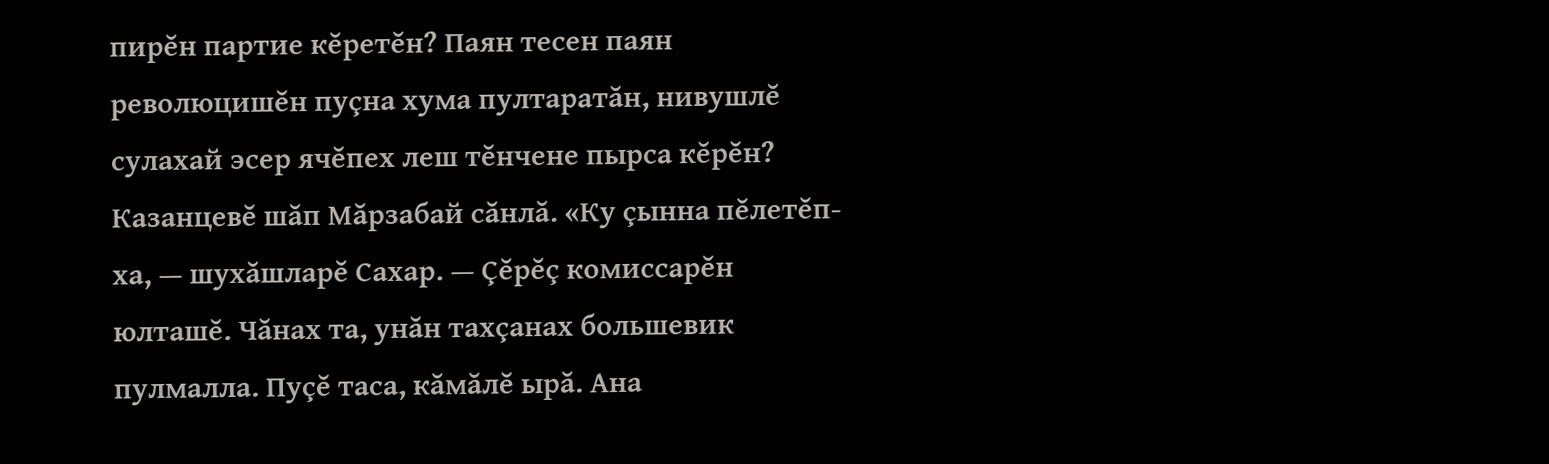пирĕн партие кĕретĕн? Паян тесен паян революцишĕн пуçна хума пултаратăн, нивушлĕ сулахай эсер ячĕпех леш тĕнчене пырса кĕрĕн?
Казанцевĕ шăп Мăрзабай сăнлă. «Ку çынна пĕлетĕп-ха, — шухăшларĕ Сахар. — Çĕрĕç комиссарĕн юлташĕ. Чăнах та, унăн тахçанах большевик пулмалла. Пуçĕ таса, кăмăлĕ ырă. Ана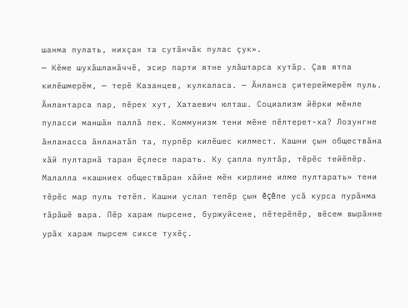шанма пулать, нихçан та сутăнчăк пулас çук».
— Кĕме шухăшланăччĕ, эсир парти ятне улăштарса хутăр. Çав ятпа килĕшмерĕм, — терĕ Казанцев, кулкаласа. — Ăнланса çитереймерĕм пуль. Ăнлантарса пар, пĕрех хут, Хатаевич юлташ. Социализм йĕрки мĕнле пуласси маншăн паллă пек. Коммунизм тени мĕне пĕлтерет-ха? Лозунгне ăнланасса ăнланатăп та, пурпĕр килĕшес килмест. Кашни çын обществăна хăй пултарнă таран ĕçлесе парать. Ку çапла пултăр, тĕрĕс тейĕпĕр. Малалла «кашниех обществăран хăйне мĕн кирлине илме пултарать» тени тĕрĕс мар пуль тетĕп. Кашни услап тепĕр çын ĕçĕпе усă курса пурăнма тăрăшĕ вара. Пĕр харам пырсене, буржуйсене, пĕтерĕпĕр, вĕсем вырăнне урăх харам пырсем сиксе тухĕç.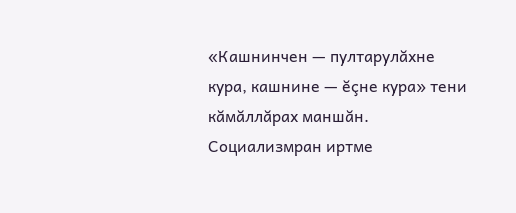«Кашнинчен — пултарулăхне кура, кашнине — ĕçне кура» тени кăмăллăрах маншăн. Социализмран иртме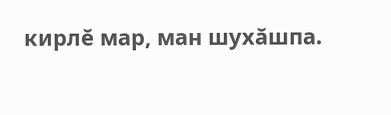кирлĕ мар, ман шухăшпа.